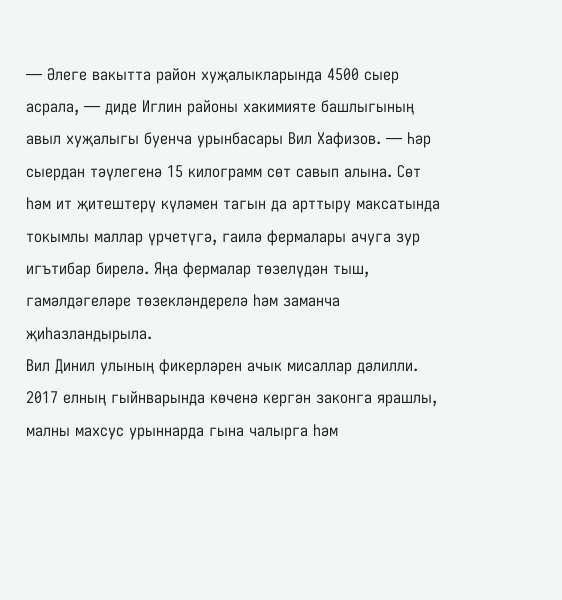— Әлеге вакытта район хуҗалыкларында 4500 сыер асрала, — диде Иглин районы хакимияте башлыгының авыл хуҗалыгы буенча урынбасары Вил Хафизов. — Һәр сыердан тәүлегенә 15 килограмм сөт савып алына. Сөт һәм ит җитештерү күләмен тагын да арттыру максатында токымлы маллар үрчетүгә, гаилә фермалары ачуга зур игътибар бирелә. Яңа фермалар төзелүдән тыш, гамәлдәгеләре төзекләндерелә һәм заманча җиһазландырыла.
Вил Динил улының фикерләрен ачык мисаллар дәлилли. 2017 елның гыйнварында көченә кергән законга ярашлы, малны махсус урыннарда гына чалырга һәм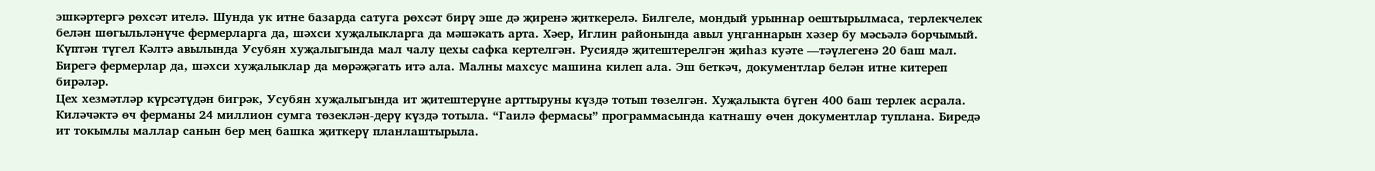эшкәртергә рөхсәт ителә. Шунда ук итне базарда сатуга рөхсәт бирү эше дә җиренә җиткерелә. Билгеле, мондый урыннар оештырылмаса, терлекчелек белән шөгыльләнүче фермерларга да, шәхси хуҗалыкларга да мәшәкать арта. Хәер, Иглин районында авыл уңганнарын хәзер бу мәсьәлә борчымый. Күптән түгел Кәлтә авылында Усубян хуҗалыгында мал чалу цехы сафка кертелгән. Русиядә җитештерелгән җиһаз куәте —тәүлегенә 20 баш мал. Бирегә фермерлар да, шәхси хуҗалыклар да мөрәҗәгать итә ала. Малны махсус машина килеп ала. Эш беткәч, документлар белән итне китереп бирәләр.
Цех хезмәтләр күрсәтүдән бигрәк, Усубян хуҗалыгында ит җитештерүне арттыруны күздә тотып төзелгән. Хуҗалыкта бүген 400 баш терлек асрала. Киләчәктә өч ферманы 24 миллион сумга төзеклән-дерү күздә тотыла. “Гаилә фермасы” программасында катнашу өчен документлар туплана. Биредә ит токымлы маллар санын бер мең башка җиткерү планлаштырыла.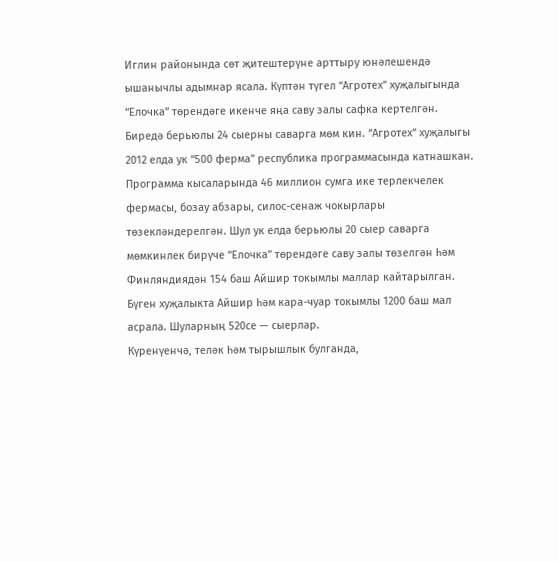Иглин районында сөт җитештерүне арттыру юнәлешендә ышанычлы адымнар ясала. Күптән түгел “Агротех” хуҗалыгында “Елочка” төрендәге икенче яңа саву залы сафка кертелгән. Биредә берьюлы 24 сыерны саварга мөм кин. “Агротех” хуҗалыгы 2012 елда ук “500 ферма” республика программасында катнашкан. Программа кысаларында 46 миллион сумга ике терлекчелек фермасы, бозау абзары, силос-сенаж чокырлары төзекләндерелгән. Шул ук елда берьюлы 20 сыер саварга мөмкинлек бирүче “Елочка” төрендәге саву залы төзелгән һәм Финляндиядән 154 баш Айшир токымлы маллар кайтарылган. Бүген хуҗалыкта Айшир һәм кара-чуар токымлы 1200 баш мал асрала. Шуларның 520се — сыерлар.
Күренүенчә, теләк һәм тырышлык булганда,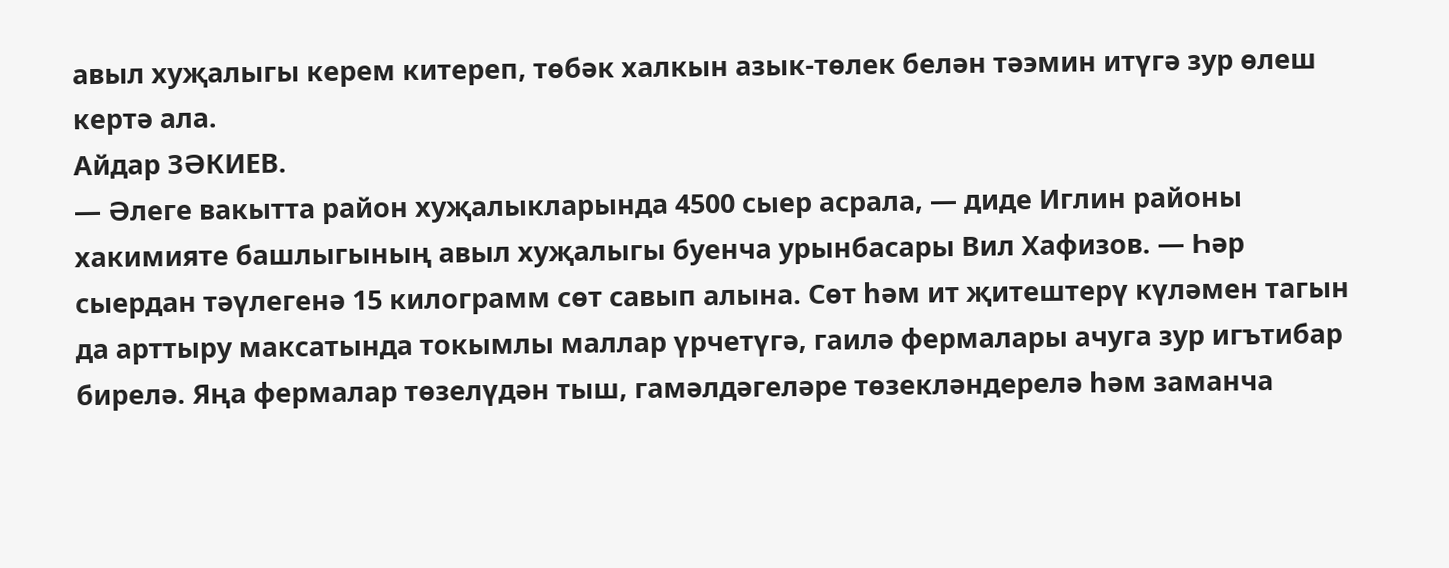авыл хуҗалыгы керем китереп, төбәк халкын азык-төлек белән тәэмин итүгә зур өлеш кертә ала.
Айдар ЗӘКИЕВ.
— Әлеге вакытта район хуҗалыкларында 4500 сыер асрала, — диде Иглин районы хакимияте башлыгының авыл хуҗалыгы буенча урынбасары Вил Хафизов. — Һәр сыердан тәүлегенә 15 килограмм сөт савып алына. Сөт һәм ит җитештерү күләмен тагын да арттыру максатында токымлы маллар үрчетүгә, гаилә фермалары ачуга зур игътибар бирелә. Яңа фермалар төзелүдән тыш, гамәлдәгеләре төзекләндерелә һәм заманча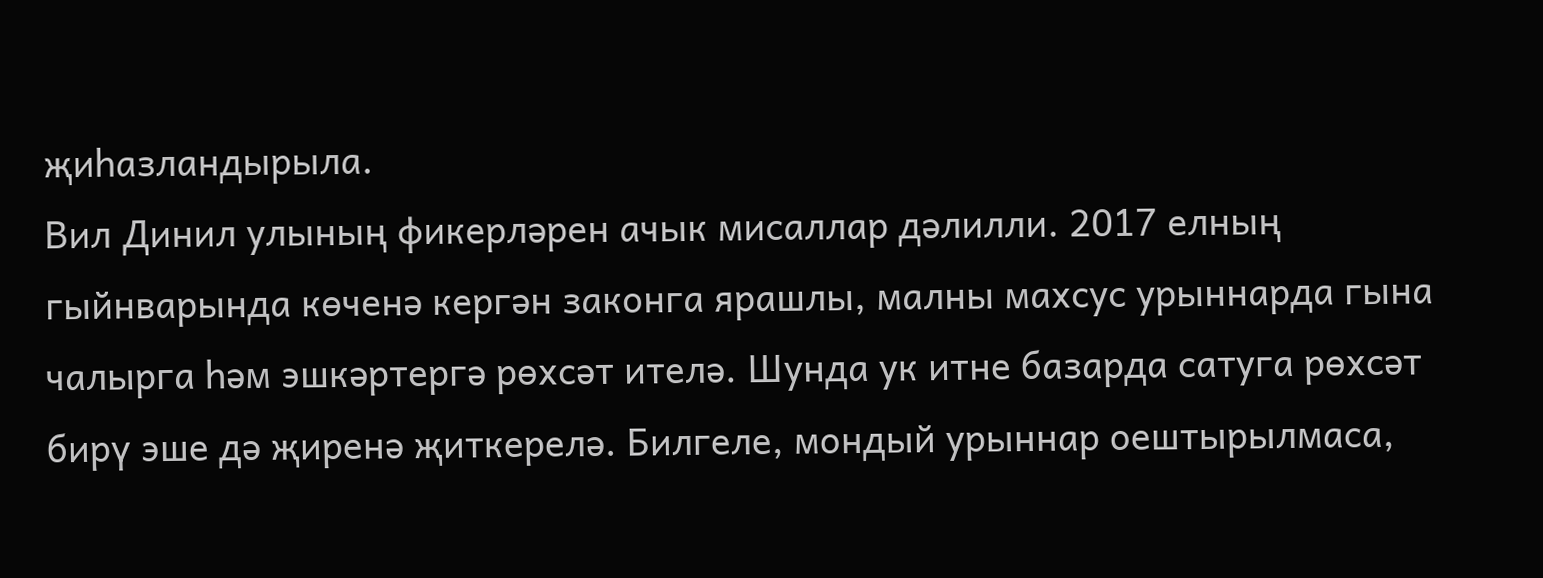җиһазландырыла.
Вил Динил улының фикерләрен ачык мисаллар дәлилли. 2017 елның гыйнварында көченә кергән законга ярашлы, малны махсус урыннарда гына чалырга һәм эшкәртергә рөхсәт ителә. Шунда ук итне базарда сатуга рөхсәт бирү эше дә җиренә җиткерелә. Билгеле, мондый урыннар оештырылмаса,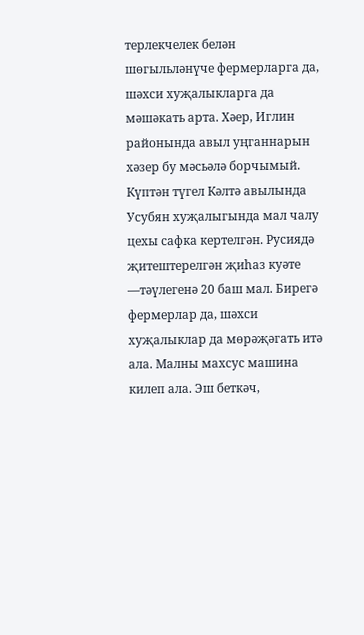терлекчелек белән шөгыльләнүче фермерларга да, шәхси хуҗалыкларга да мәшәкать арта. Хәер, Иглин районында авыл уңганнарын хәзер бу мәсьәлә борчымый. Күптән түгел Кәлтә авылында Усубян хуҗалыгында мал чалу цехы сафка кертелгән. Русиядә җитештерелгән җиһаз куәте —тәүлегенә 20 баш мал. Бирегә фермерлар да, шәхси хуҗалыклар да мөрәҗәгать итә ала. Малны махсус машина килеп ала. Эш беткәч,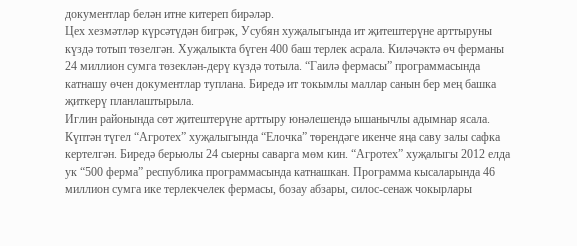документлар белән итне китереп бирәләр.
Цех хезмәтләр күрсәтүдән бигрәк, Усубян хуҗалыгында ит җитештерүне арттыруны күздә тотып төзелгән. Хуҗалыкта бүген 400 баш терлек асрала. Киләчәктә өч ферманы 24 миллион сумга төзеклән-дерү күздә тотыла. “Гаилә фермасы” программасында катнашу өчен документлар туплана. Биредә ит токымлы маллар санын бер мең башка җиткерү планлаштырыла.
Иглин районында сөт җитештерүне арттыру юнәлешендә ышанычлы адымнар ясала. Күптән түгел “Агротех” хуҗалыгында “Елочка” төрендәге икенче яңа саву залы сафка кертелгән. Биредә берьюлы 24 сыерны саварга мөм кин. “Агротех” хуҗалыгы 2012 елда ук “500 ферма” республика программасында катнашкан. Программа кысаларында 46 миллион сумга ике терлекчелек фермасы, бозау абзары, силос-сенаж чокырлары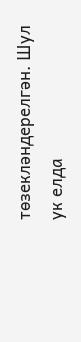төзекләндерелгән. Шул ук елда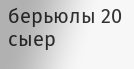берьюлы 20 сыер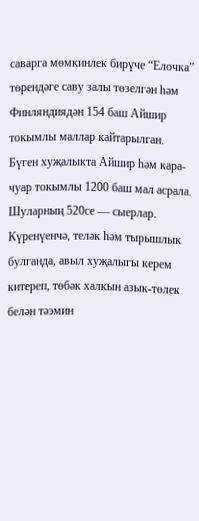саварга мөмкинлек бирүче “Елочка” төрендәге саву залы төзелгән һәм Финляндиядән 154 баш Айшир токымлы маллар кайтарылган. Бүген хуҗалыкта Айшир һәм кара-чуар токымлы 1200 баш мал асрала. Шуларның 520се — сыерлар.
Күренүенчә, теләк һәм тырышлык булганда, авыл хуҗалыгы керем китереп, төбәк халкын азык-төлек белән тәэмин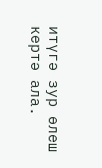итүгә зур өлеш кертә ала.